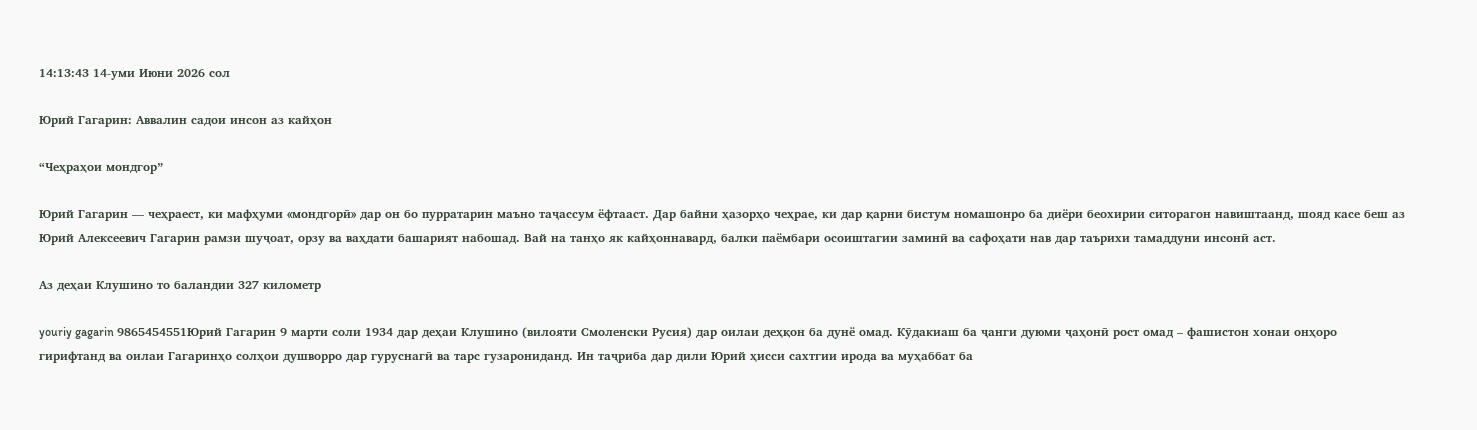14:13:43 14-уми Июни 2026 сол

Юрий Гагарин: Аввалин садои инсон аз кайҳон

“Чеҳраҳои мондгор”

Юрий Гагарин — чеҳраест, ки мафҳуми «мондгорӣ» дар он бо пурратарин маъно таҷассум ёфтааст. Дар байни ҳазорҳо чеҳрае, ки дар қарни бистум номашонро ба диёри беохирии ситорагон навиштаанд, шояд касе беш аз Юрий Алексеевич Гагарин рамзи шуҷоат, орзу ва ваҳдати башарият набошад. Вай на танҳо як кайҳоннавард, балки паёмбари осоиштагии заминӣ ва сафоҳати нав дар таърихи тамаддуни инсонӣ аст.

Аз деҳаи Клушино то баландии 327 километр

youriy gagarin 9865454551Юрий Гагарин 9 марти соли 1934 дар деҳаи Клушино (вилояти Смоленски Русия) дар оилаи деҳқон ба дунё омад. Кӯдакиаш ба ҷанги дуюми ҷаҳонӣ рост омад – фашистон хонаи онҳоро гирифтанд ва оилаи Гагаринҳо солҳои душворро дар гуруснагӣ ва тарс гузарониданд. Ин таҷриба дар дили Юрий ҳисси сахтгии ирода ва муҳаббат ба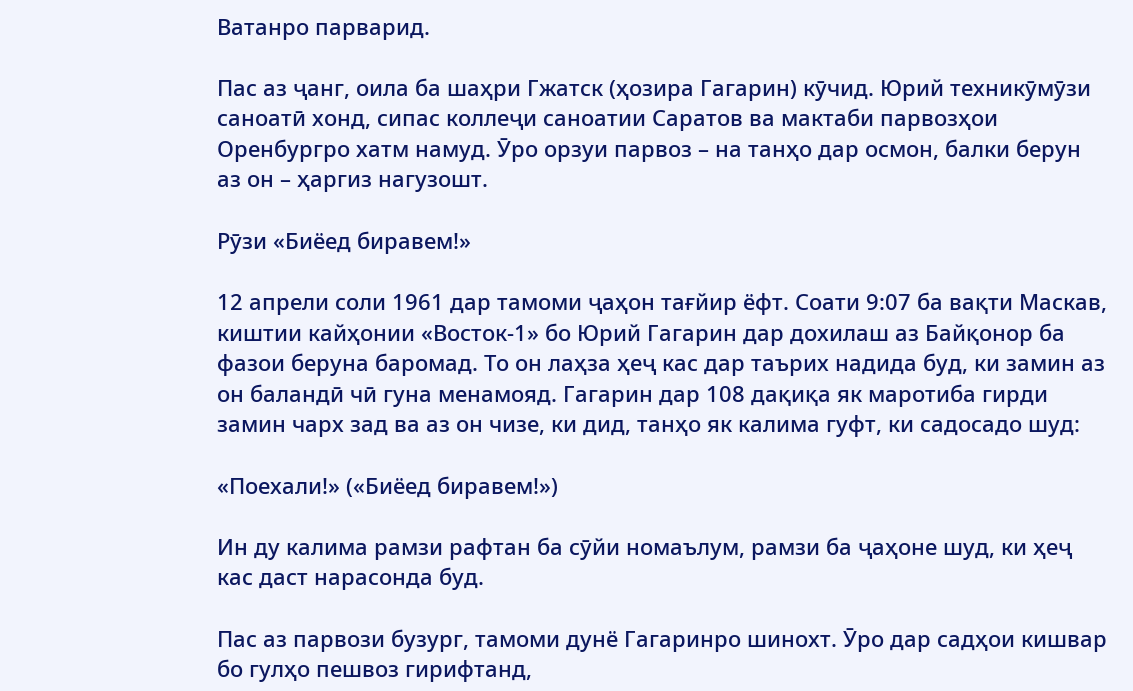Ватанро парварид.

Пас аз ҷанг, оила ба шаҳри Гжатск (ҳозира Гагарин) кӯчид. Юрий техникӯмӯзи саноатӣ хонд, сипас коллеҷи саноатии Саратов ва мактаби парвозҳои Оренбургро хатм намуд. Ӯро орзуи парвоз – на танҳо дар осмон, балки берун аз он – ҳаргиз нагузошт.

Рӯзи «Биёед биравем!»

12 апрели соли 1961 дар тамоми ҷаҳон тағйир ёфт. Соати 9:07 ба вақти Маскав, киштии кайҳонии «Восток-1» бо Юрий Гагарин дар дохилаш аз Байқонор ба фазои беруна баромад. То он лаҳза ҳеҷ кас дар таърих надида буд, ки замин аз он баландӣ чӣ гуна менамояд. Гагарин дар 108 дақиқа як маротиба гирди замин чарх зад ва аз он чизе, ки дид, танҳо як калима гуфт, ки садосадо шуд:

«Поехали!» («Биёед биравем!»)

Ин ду калима рамзи рафтан ба сӯйи номаълум, рамзи ба ҷаҳоне шуд, ки ҳеҷ кас даст нарасонда буд.

Пас аз парвози бузург, тамоми дунё Гагаринро шинохт. Ӯро дар садҳои кишвар бо гулҳо пешвоз гирифтанд,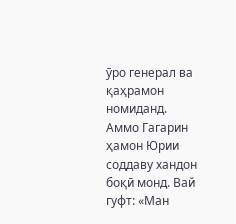ӯро генерал ва қаҳрамон номиданд. Аммо Гагарин ҳамон Юрии соддаву хандон боқӣ монд. Вай гуфт: «Ман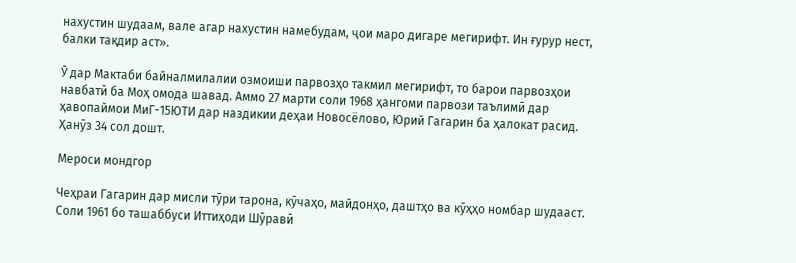нахустин шудаам, вале агар нахустин намебудам, ҷои маро дигаре мегирифт. Ин ғурур нест, балки тақдир аст».

Ӯ дар Мактаби байналмилалии озмоиши парвозҳо такмил мегирифт, то барои парвозҳои навбатӣ ба Моҳ омода шавад. Аммо 27 марти соли 1968 ҳангоми парвози таълимӣ дар ҳавопаймои МиГ-15ЮТИ дар наздикии деҳаи Новосёлово, Юрий Гагарин ба ҳалокат расид. Ҳанӯз 34 сол дошт.

Мероси мондгор

Чеҳраи Гагарин дар мисли тӯри тарона, кӯчаҳо, майдонҳо, даштҳо ва кӯҳҳо номбар шудааст. Соли 1961 бо ташаббуси Иттиҳоди Шӯравӣ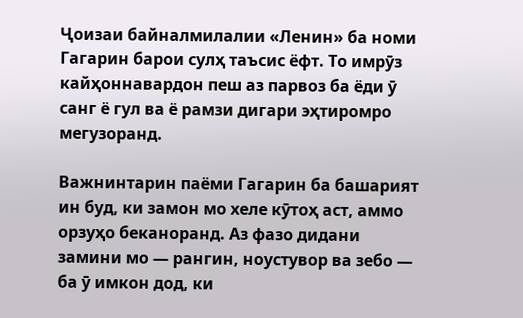Ҷоизаи байналмилалии «Ленин» ба номи Гагарин барои сулҳ таъсис ёфт. То имрӯз кайҳоннавардон пеш аз парвоз ба ёди ӯ санг ё гул ва ё рамзи дигари эҳтиромро мегузоранд.

Важнинтарин паёми Гагарин ба башарият ин буд, ки замон мо хеле кӯтоҳ аст, аммо орзуҳо беканоранд. Аз фазо дидани замини мо — рангин, ноустувор ва зебо — ба ӯ имкон дод, ки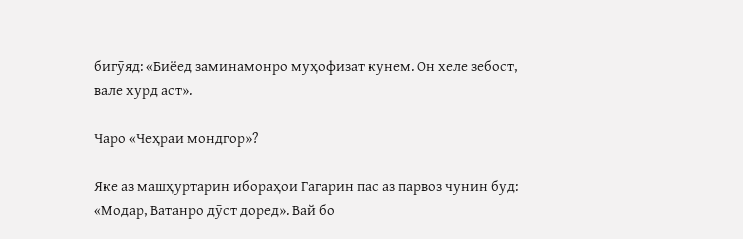бигӯяд: «Биёед заминамонро муҳофизат кунем. Он хеле зебост, вале хурд аст».

Чаро «Чеҳраи мондгор»?

Яке аз машҳуртарин ибораҳои Гагарин пас аз парвоз чунин буд: «Модар, Ватанро дӯст доред». Вай бо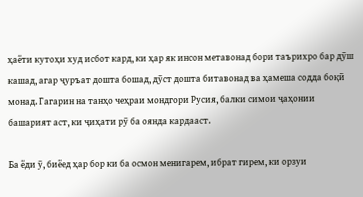ҳаёти кутоҳи худ исбот кард, ки ҳар як инсон метавонад бори таърихро бар дӯш кашад, агар ҷуръат дошта бошад, дӯст дошта битавонад ва ҳамеша содда боқӣ монад. Гагарин на танҳо чеҳраи мондгори Русия, балки симои ҷаҳонии башарият аст, ки ҷиҳати рӯ ба оянда кардааст.

Ба ёди ӯ, биёед ҳар бор ки ба осмон менигарем, ибрат гирем, ки орзуи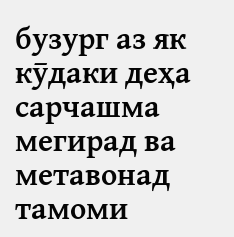бузург аз як кӯдаки деҳа сарчашма мегирад ва метавонад тамоми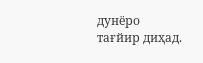дунёро тағйир диҳад.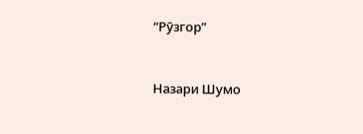“Рӯзгор”



Назари Шумо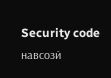Security code
навсозӣ